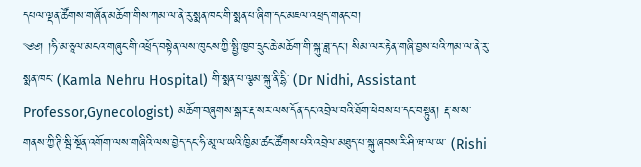དཔལ་ལྡན་ཚོགས་གཞོན་མཆོག་གིས་ཀམ་ལ་ནེ་རུ་སྨན་ཁང་གི་སྨན་པ་ཞིག་དང་མཇལ་འཕྲད་གནང་བ།
༄༅། །ཧི་མ་ཅཱལ་མངའ་གཞུང་གི་འཕྲོད་བསྟེན་ལས་ཁུངས་ཀྱི་སྤྱི་ཁྱབ་དྲུང་ཆེ་མཆོག་གི་སྐུ་ཟླ་དང་། སིམ་ལར་རྟེན་གཞི་བྱས་པའི་ཀམ་ལ་ནེ་རུ་སྨན་ཁང་ (Kamla Nehru Hospital) གི་སྨན་པ་ལྕམ་སྐུ་ནི་དྷི་ (Dr Nidhi, Assistant Professor,Gynecologist) མཆོག་བཞུགས་སྒར་རྡ་སར་ལས་དོན་དང་འབྲེལ་བའི་ཐོག་ཕེབས་པ་དང་བསྟུན། རྡ་ས་ས་གནས་ཀྱི་ཊི་སྦི་སྔོན་འགོག་ལས་གཞིའི་ལས་བྱེད་དང་ཧི་མཱ་ལ་ཡའི་ཁྱིམ་ཚང་ཚོགས་པའི་འབྲེལ་མཐུད་པ་སྐུ་ཞབས་རི་ཤི་ཝ་ལ་ཡ་ (Rishi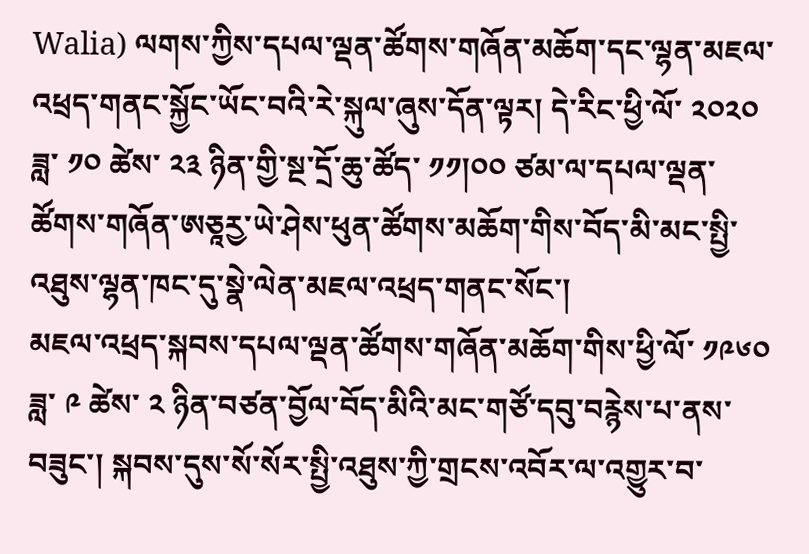Walia) ལགས་ཀྱིས་དཔལ་ལྡན་ཚོགས་གཞོན་མཆོག་དང་ལྷན་མཇལ་འཕྲད་གནང་སྐྱོང་ཡོང་བའི་རེ་སྐུལ་ཞུས་དོན་ལྟར། དེ་རིང་ཕྱི་ལོ་ ༢༠༢༠ ཟླ་ ༡༠ ཚེས་ ༢༣ ཉིན་གྱི་སྔ་དྲོ་ཆུ་ཚོད་ ༡༡།༠༠ ཙམ་ལ་དཔལ་ལྡན་ཚོགས་གཞོན་ཨཅཱརྱ་ཡེ་ཤེས་ཕུན་ཚོགས་མཆོག་གིས་བོད་མི་མང་སྤྱི་འཐུས་ལྷན་ཁང་དུ་སྣེ་ལེན་མཇལ་འཕྲད་གནང་སོང་།
མཇལ་འཕྲད་སྐབས་དཔལ་ལྡན་ཚོགས་གཞོན་མཆོག་གིས་ཕྱི་ལོ་ ༡༩༦༠ ཟླ་ ༩ ཚེས་ ༢ ཉིན་བཙན་བྱོལ་བོད་མིའི་མང་གཙོ་དབུ་བརྙེས་པ་ནས་བཟུང་། སྐབས་དུས་སོ་སོར་སྤྱི་འཐུས་ཀྱི་གྲངས་འབོར་ལ་འགྱུར་བ་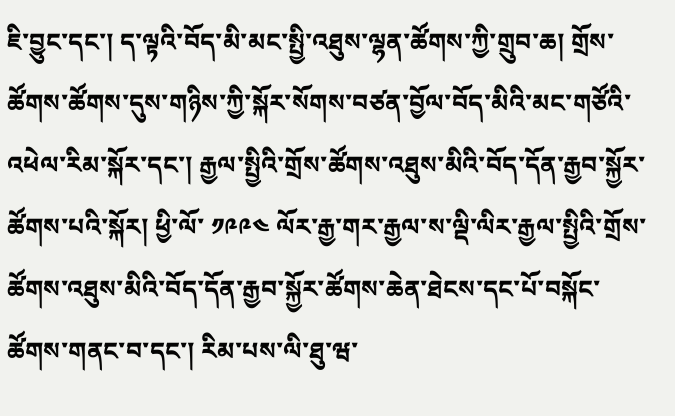ཇི་བྱུང་དང་། ད་ལྟའི་བོད་མི་མང་སྤྱི་འཐུས་ལྷན་ཚོགས་ཀྱི་གྲུབ་ཆ། གྲོས་ཚོགས་ཚོགས་དུས་གཉིས་ཀྱི་སྐོར་སོགས་བཙན་བྱོལ་བོད་མིའི་མང་གཙོའི་འཕེལ་རིམ་སྐོར་དང་། རྒྱལ་སྤྱིའི་གྲོས་ཚོགས་འཐུས་མིའི་བོད་དོན་རྒྱབ་སྐྱོར་ཚོགས་པའི་སྐོར། ཕྱི་ལོ་ ༡༩༩༤ ལོར་རྒྱ་གར་རྒྱལ་ས་ལྡི་ལིར་རྒྱལ་སྤྱིའི་གྲོས་ཚོགས་འཐུས་མིའི་བོད་དོན་རྒྱབ་སྐྱོར་ཚོགས་ཆེན་ཐེངས་དང་པོ་བསྐོང་ཚོགས་གནང་བ་དང་། རིམ་པས་ལི་ཐུ་ཝ་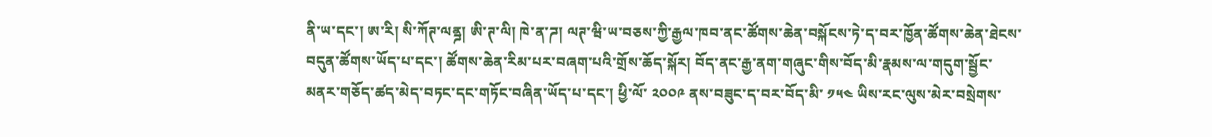ནི་ཡ་དང་། ཨ་རི། སི་ཀོཊ་ལནྜ། ཨི་ཊ་ལི། ཁེ་ན་ཌ། ལཊ་ཝི་ཡ་བཅས་ཀྱི་རྒྱལ་ཁབ་ནང་ཚོགས་ཆེན་བསྐོངས་ཏེ་ད་བར་ཁྱོན་ཚོགས་ཆེན་ཐེངས་བདུན་ཚོགས་ཡོད་པ་དང་། ཚོགས་ཆེན་རིམ་པར་བཞག་པའི་གྲོས་ཆོད་སྐོར། བོད་ནང་རྒྱ་ནག་གཞུང་གིས་བོད་མི་རྣམས་ལ་གདུག་སྦྱོང་མནར་གཅོད་ཚད་མེད་བཏང་དང་གཏོང་བཞིན་ཡོད་པ་དང་། ཕྱི་ལོ་ ༢༠༠༩ ནས་བཟུང་ད་བར་བོད་མི་ ༡༥༤ ཡིས་རང་ལུས་མེར་བསྲེགས་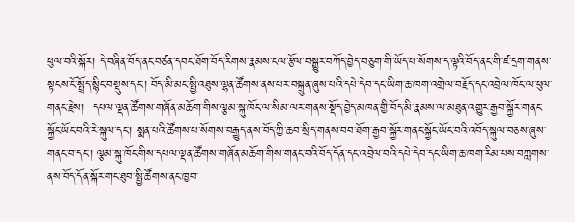ཕུལ་བའི་སྐོར། དེ་བཞིན་བོད་ནང་བཙན་དབང་ཐོག་བོད་རིགས་རྣམས་ངལ་རྩོལ་བསྒྱུར་བཀོད་བྱེད་བཅུག་གི་ཡོད་པ་སོགས་ད་ལྟའི་བོད་ནང་གི་ཛ་དྲག་གནས་སྟངས་ངོ་སྤྲོད་སྙིང་བསྡུས་དང་། བོད་མི་མང་སྤྱི་འཐུས་ལྷན་ཚོགས་ནས་པར་བསྐྲུན་ཞུས་པའི་དཔེ་དེབ་དང་ཡིག་ཆ་ཁག་འགྲེལ་བརྗོད་དང་འབྲེལ་ཁོང་ལ་ཕུལ་གནང་རྗེས།  དཔལ་ལྡན་ཚོགས་གཞོན་མཆོག་གིས་ལྕམ་སྐུ་ཁོང་ལ་སིམ་ལར་གནས་སྡོད་བྱེད་མཁན་གྱི་བོད་མི་རྣམས་ལ་མཐུན་འགྱུར་རྒྱབ་སྐྱོར་གནང་སྐྱོང་ཡོང་བའི་རེ་སྐུལ་དང་། སྨན་པའི་ཚོགས་པ་སོགས་བརྒྱུད་ནས་བོད་ཀྱི་ཆབ་སྲིད་གནས་བབ་ཐོག་རྒྱབ་སྐྱོར་གནང་སྐྱོང་ཡོང་བའི་འབོད་སྐུལ་བཅས་ཞུས་གནང་བ་དང་། ལྕམ་སྐུ་ཁོང་གིས་དཔལ་ལྡན་ཚོགས་གཞོན་མཆོག་གིས་གནང་བའི་བོད་དོན་དང་འབྲེལ་བའི་དཔེ་དེབ་དང་ཡིག་ཆ་ཁག་རིམ་པས་བཀླགས་ནས་བོད་དོན་སྐོར་གང་ཐུབ་སྤྱི་ཚོགས་ནང་ཁྱབ་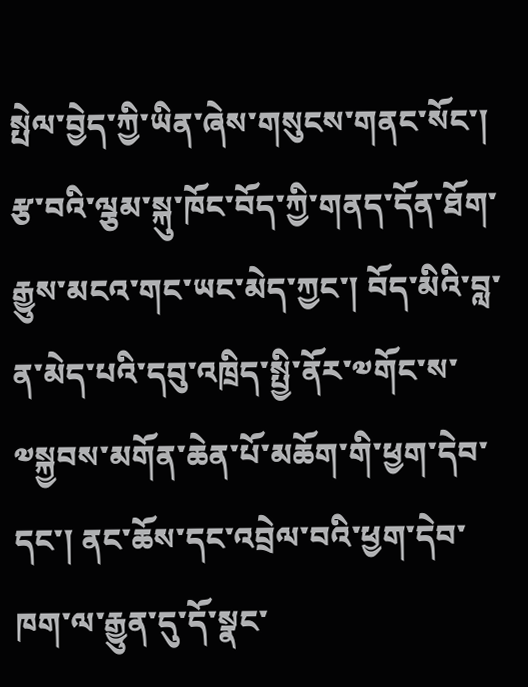སྤེལ་བྱེད་ཀྱི་ཡིན་ཞེས་གསུངས་གནང་སོང་།
རྩ་བའི་ལྕམ་སྐུ་ཁོང་བོད་ཀྱི་གནད་དོན་ཐོག་རྒྱུས་མངའ་གང་ཡང་མེད་ཀྱང་། བོད་མིའི་བླ་ན་མེད་པའི་དབུ་འཁྲིད་སྤྱི་ནོར་༧གོང་ས་༧སྐྱབས་མགོན་ཆེན་པོ་མཆོག་གི་ཕྱག་དེབ་དང་། ནང་ཆོས་དང་འབྲེལ་བའི་ཕྱག་དེབ་ཁག་ལ་རྒྱུན་དུ་དོ་སྣང་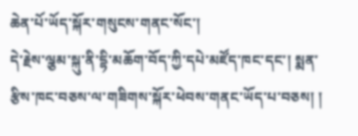ཆེན་པོ་ཡོད་སྐོར་གསུངས་གནང་སོང་།
དེ་རྗེས་ལྕམ་སྐུ་ནི་དྷི་མཆོག་བོད་ཀྱི་དཔེ་མཛོད་ཁང་དང་། སྨན་རྩིས་ཁང་བཅས་ལ་གཟིགས་སྐོར་ཕེབས་གནང་ཡོད་པ་བཅས། །